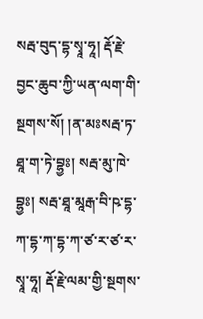སརྦ་བུད་དྷ་སྭཱ་ཧཱ། རྡོ་རྗེ་བྱང་ཆུབ་ཀྱི་ཡན་ལག་གི་སྔགས་སོ། །ན་མཿསརྦ་ཏ་ཐཱ་ག་ཏེ་བྷྱཿ། སརྦ་མུ་ཁེ་བྷྱཿ། སརྦ་ཐཱ་མཱརྒ་བི་ཥ་དྷ་ཀ་དྷ་ཀ་དྷ་ཀ་ཙ་ར་ཙ་ར་སྭཱ་ཧཱ། རྡོ་རྗེ་ལམ་གྱི་སྔགས་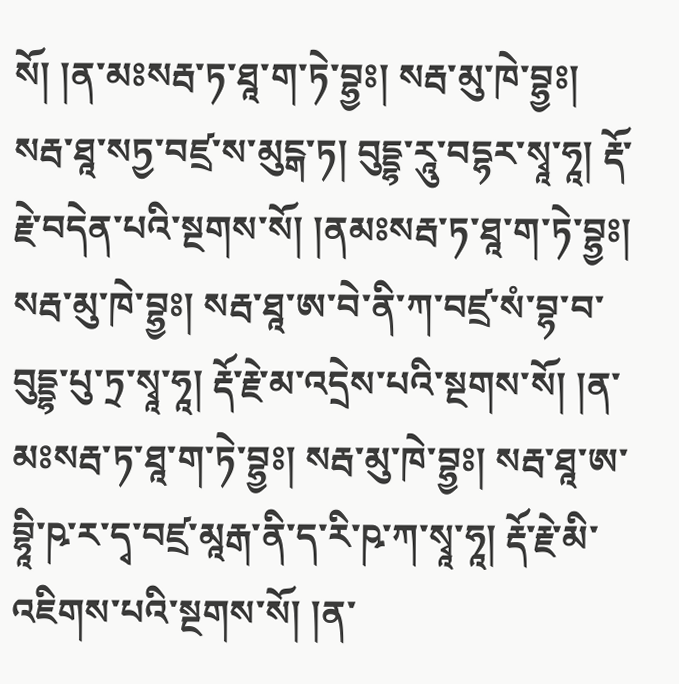སོ། །ན་མཿསརྦ་ཏ་ཐཱ་ག་ཏེ་བྷྱཿ། སརྦ་མུ་ཁེ་བྷྱཿ། སརྦ་ཐཱ་སཏྱ་བཛྲ་ས་མུངྒ་ཏ། བུདྡྷ་རཱུ་བདྷར་སྭཱ་ཧཱ། རྡོ་རྗེ་བདེན་པའི་སྔགས་སོ། །ནམཿསརྦ་ཏ་ཐཱ་ག་ཏེ་བྷྱཿ། སརྦ་མུ་ཁེ་བྷྱཿ། སརྦ་ཐཱ་ཨ་བེ་ནི་ཀ་བཛྲ་སཾ་བྷ་བ་བུདྡྷ་པུ་ཏྲ་སྭཱ་ཧཱ། རྡོ་རྗེ་མ་འདྲེས་པའི་སྔགས་སོ། །ན་མཿསརྦ་ཏ་ཐཱ་ག་ཏེ་བྷྱཿ། སརྦ་མུ་ཁེ་བྷྱཿ། སརྦ་ཐཱ་ཨ་བྷཱི་ཥ་ར་དྭ་བཛྲ་མཱརྒ་ནི་ད་རི་ཥ་ཀ་སྭཱ་ཧཱ། རྡོ་རྗེ་མི་འཇིགས་པའི་སྔགས་སོ། །ན་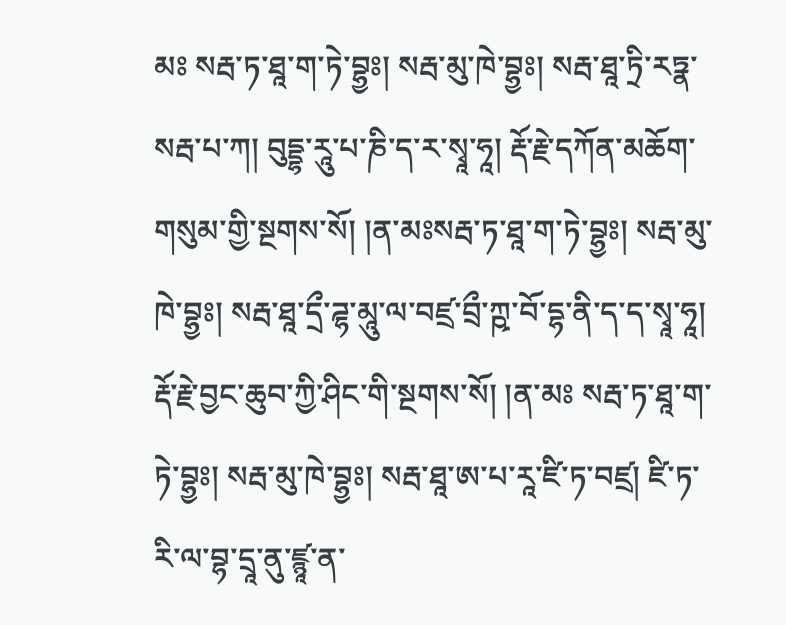མཿ སརྦ་ཏ་ཐཱ་ག་ཏེ་བྷྱཿ། སརྦ་མུ་ཁེ་བྷྱཿ། སརྦ་ཐཱ་ཏྲི་རཏྣ་སརྦ་པ་ཀ། བུདྡྷ་རཱུ་པ་ཎི་ད་ར་སྭཱ་ཧཱ། རྡོ་རྗེ་དཀོན་མཆོག་གསུམ་གྱི་སྔགས་སོ། །ན་མཿསརྦ་ཏ་ཐཱ་ག་ཏེ་བྷྱཿ། སརྦ་མུ་ཁེ་བྷྱཿ། སརྦ་ཐཱ་དྲྀ་ཌྷ་མཱུ་ལ་བཛྲ་བྲྀ་ཀྵ་བོ་དྷ་ནི་ད་ད་སྭཱ་ཧཱ། རྡོ་རྗེ་བྱང་ཆུབ་ཀྱི་ཤིང་གི་སྔགས་སོ། །ན་མཿ སརྦ་ཏ་ཐཱ་ག་ཏེ་བྷྱཿ། སརྦ་མུ་ཁེ་བྷྱཿ། སརྦ་ཐཱ་ཨ་པ་རཱ་ཛི་ཏ་བཛྲ། ཛི་ཏ་རི་ལ་བྷ་དྲཱ་ནུ་ཛྙཱ་ན་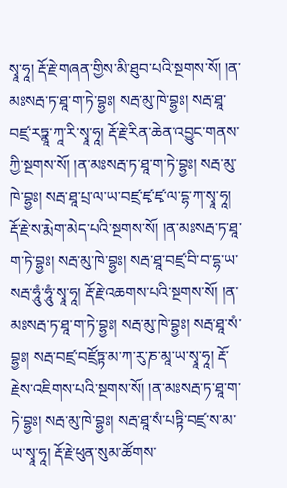སྭཱ་ཧཱ། རྡོ་རྗེ་གཞན་གྱིས་མི་ཐུབ་པའི་སྔགས་སོ། །ན་མཿསརྦ་ཏ་ཐཱ་ག་ཏེ་བྷྱཿ། སརྦ་མུ་ཁེ་བྷྱཿ། སརྦ་ཐཱ་བཛྲ་རཏྣཱ་ཀཱ་རི་སྭཱ་ཧཱ། རྡོ་རྗེ་རིན་ཆེན་འབྱུང་གནས་ཀྱི་སྔགས་སོ། །ན་མཿསརྦ་ཏ་ཐཱ་ག་ཏེ་བྷྱཿ། སརྦ་མུ་ཁེ་བྷྱཿ། སརྦ་ཐཱ་པྲ་ལ་ཡ་བཛྲ་ཛྭ་ཛྭ་ལ་དྷ་ཀ་སྭཱ་ཧཱ། རྡོ་རྗེ་ས་རྨེག་མེད་པའི་སྔགས་སོ། །ན་མཿསརྦ་ཏ་ཐཱ་ག་ཏེ་བྷྱཿ། སརྦ་མུ་ཁེ་བྷྱཿ། སརྦ་ཐཱ་བཛྲ་བི་བ་དྷ་ཡ་སརྦ་ཧཱུཾ་ཧཱུཾ་སྭཱ་ཧཱ། རྡོ་རྗེ་འཆགས་པའི་སྔགས་སོ། །ན་མཿསརྦ་ཏ་ཐཱ་ག་ཏེ་བྷྱཿ། སརྦ་མུ་ཁེ་བྷྱཿ། སརྦ་ཐཱ་སཾ་བྷྱཿ། སརྦ་བཛྲ་བཛྲོཏྟ་མ་ཀ་རུ་ཎ་མཱ་ཡ་སྭཱ་ཧཱ། རྡོ་རྗེས་འཇིགས་པའི་སྔགས་སོ། །ན་མཿསརྦ་ཏ་ཐཱ་ག་ཏེ་བྷྱཿ། སརྦ་མུ་ཁེ་བྷྱཿ། སརྦ་ཐཱ་སཾ་པཏྟི་བཛྲ་ས་མ་ཡ་སྭཱ་ཧཱ། རྡོ་རྗེ་ཕུན་སུམ་ཚོགས་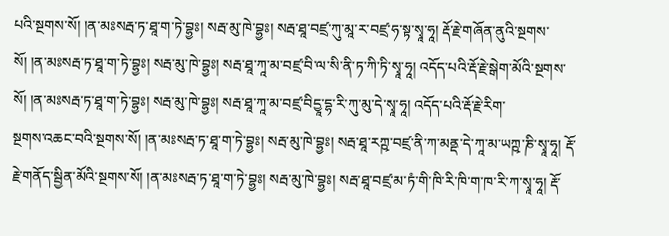པའི་སྔགས་སོ། །ན་མཿསརྦ་ཏ་ཐཱ་ག་ཏེ་བྷྱཿ། སརྦ་མུ་ཁེ་བྷྱཿ། སརྦ་ཐཱ་བཛྲ་ཀུ་མཱ་ར་བཛྲ་ཧ་སྟ་སྭཱ་ཧཱ། རྡོ་རྗེ་གཞོན་ནུའི་སྔགས་སོ། །ན་མཿསརྦ་ཏ་ཐཱ་ག་ཏེ་བྷྱཿ། སརྦ་མུ་ཁེ་བྷྱཿ། སརྦ་ཐཱ་ཀཱ་མ་བཛྲ་བི་ལ་སི་ནི་ཏ་ཀི་ཏི་སྭཱ་ཧཱ། འདོད་པའི་རྡོ་རྗེ་སྒེག་མོའི་སྔགས་སོ། །ན་མཿསརྦ་ཏ་ཐཱ་ག་ཏེ་བྷྱཿ། སརྦ་མུ་ཁེ་བྷྱཿ། སརྦ་ཐཱ་ཀཱ་མ་བཛྲ་བིདྱཱ་དྷ་རི་ཀུ་མུ་དེ་སྭཱ་ཧཱ། འདོད་པའི་རྡོ་རྗེ་རིག་
སྔགས་འཆང་བའི་སྔགས་སོ། །ན་མཿསརྦ་ཏ་ཐཱ་ག་ཏེ་བྷྱཿ། སརྦ་མུ་ཁེ་བྷྱཿ། སརྦ་ཐཱ་རཀྵ་བཛྲ་ནི་ཀ་མནྡ་དེ་ཀཱ་མ་ཡཀྵ་ཎི་སྭཱ་ཧཱ། རྡོ་རྗེ་གནོད་སྦྱིན་མོའི་སྔགས་སོ། །ན་མཿསརྦ་ཏ་ཐཱ་ག་ཏེ་བྷྱཿ། སརྦ་མུ་ཁེ་བྷྱཿ། སརྦ་ཐཱ་བཛྲ་མ་ཏཾ་གི་ཁི་རི་ཁི་ག་ཁ་རི་ཀ་སྭཱ་ཧཱ། རྡོ་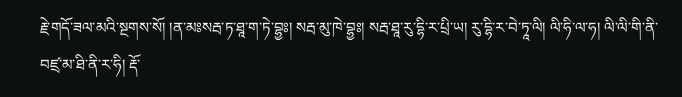རྗེ་གདོ་ཟལ་མའི་སྔགས་སོ། །ན་མཿསརྦ་ཏ་ཐཱ་ག་ཏེ་བྷྱཿ། སརྦ་མུ་ཁེ་བྷྱཿ། སརྦ་ཐཱ་རུ་དྷི་ར་པྲི་ཡ། རུ་དྷི་ར་བེ་ཏཱ་ལི། ལི་ཧི་ལ་ཧ། ལི་ལི་གི་ནི་བཛྲ་མ་ཐི་ནི་ར་ཧི། རྡོ་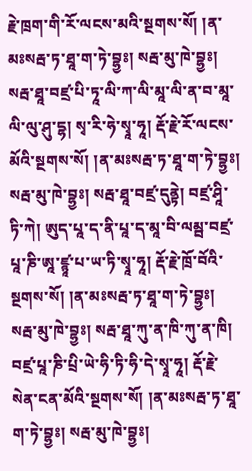རྗེ་ཁྲག་གི་རོ་ལངས་མའི་སྔགས་སོ། །ན་མཿསརྦ་ཏ་ཐཱ་ག་ཏེ་བྷྱཿ། སརྦ་མུ་ཁེ་བྷྱཿ། སརྦ་ཐཱ་བཛྲ་པི་ཏཱ་ལི་ཀ་ལི་མཱ་ལི་ན་བ་མཱ་ལི་ལུ་ཤུ་དྷ། སྭ་རི་ཧེ་སྭཱ་ཧཱ། རྡོ་རྗེ་རོ་ལངས་མོའི་སྔགས་སོ། །ན་མཿསརྦ་ཏ་ཐཱ་ག་ཏེ་བྷྱཿ། སརྦ་མུ་ཁེ་བྷྱཿ། སརྦ་ཐཱ་བཛྲ་དུནྟེ། བཛྲ་ཤཱི་ཏི་ཀེ། ཨུད་པཱ་ད་ནི་པཱ་ད་མཱ་བི་ལམྦ་བཛྲ་པཱ་ཎི་ཨཱ་ཛྙཱ་པ་ཡ་ཏི་སྭཱ་ཧཱ། རྡོ་རྗེ་ཁྲོ་བོའི་སྔགས་སོ། །ན་མཿསརྦ་ཏ་ཐཱ་ག་ཏེ་བྷྱཿ། སརྦ་མུ་ཁེ་བྷྱཿ། སརྦ་ཐཱ་ཀུ་ན་ཁི་ཀུ་ན་ཁི། བཛྲ་པཱ་ཎི་པྲི་ཡེ་ཧི་ཏི་ཧི་དེ་སྭཱ་ཧཱ། རྡོ་རྗེ་སེན་ངན་མོའི་སྔགས་སོ། །ན་མཿསརྦ་ཏ་ཐཱ་ག་ཏེ་བྷྱཿ། སརྦ་མུ་ཁེ་བྷྱཿ།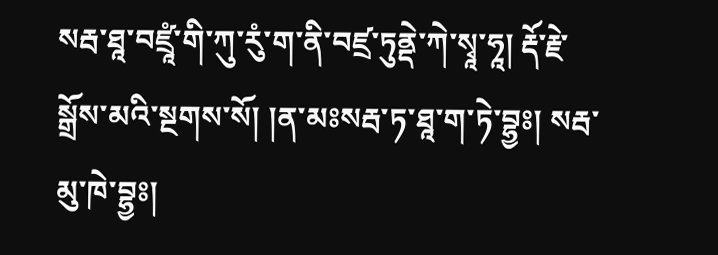སརྦ་ཐཱ་བཛྲཱཾ་གི་ཀུ་རུཾ་ག་ནི་བཛྲ་ཏུནྡེ་ཀེ་སྭཱ་ཧཱ། རྡོ་རྗེ་སྒྲོས་མའི་སྔགས་སོ། །ན་མཿསརྦ་ཏ་ཐཱ་ག་ཏེ་བྷྱཿ། སརྦ་མུ་ཁེ་བྷྱཿ།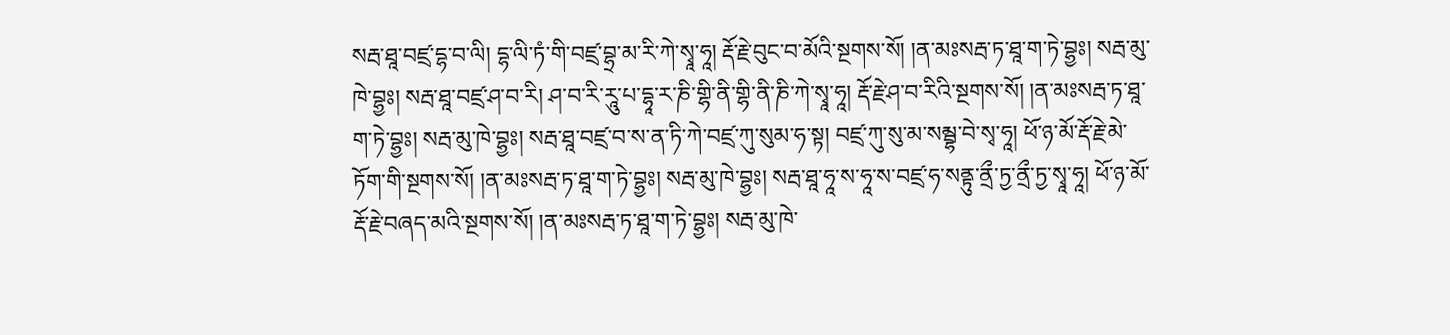སརྦ་ཐཱ་བཛྲ་དྷ་བ་ལི། དྷ་ལི་ཏཾ་གི་བཛྲ་བྷྲ་མ་རི་ཀེ་སྭཱ་ཧཱ། རྡོ་རྗེ་བུང་བ་མོའི་སྔགས་སོ། །ན་མཿསརྦ་ཏ་ཐཱ་ག་ཏེ་བྷྱཿ། སརྦ་མུ་ཁེ་བྷྱཿ། སརྦ་ཐཱ་བཛྲ་ཤ་བ་རི། ཤ་བ་རི་རཱུ་པ་དྷཱ་ར་ཎི་གྷི་ནི་གྷི་ནི་ཎི་ཀེ་སྭཱ་ཧཱ། རྡོ་རྗེ་ཤ་བ་རིའི་སྔགས་སོ། །ན་མཿསརྦ་ཏ་ཐཱ་ག་ཏེ་བྷྱཿ། སརྦ་མུ་ཁེ་བྷྱཿ། སརྦ་ཐཱ་བཛྲ་བ་ས་ན་ཏི་ཀེ་བཛྲ་ཀུ་སུམ་ཧ་སྟ། བཛྲ་ཀུ་སུ་མ་སམྦྷ་བེ་སྭ་ཧཱ། ཕོ་ཉ་མོ་རྡོ་རྗེ་མེ་ཏོག་གི་སྔགས་སོ། །ན་མཿསརྦ་ཏ་ཐཱ་ག་ཏེ་བྷྱཿ། སརྦ་མུ་ཁེ་བྷྱཿ། སརྦ་ཐཱ་ཧཱ་ས་ཧཱ་ས་བཛྲ་ཧ་སནྟུ་ནྲྀ་ཏྱ་ནྲྀ་ཏྱ་སྭཱ་ཧཱ། ཕོ་ཉ་མོ་རྡོ་རྗེ་བཞད་མའི་སྔགས་སོ། །ན་མཿསརྦ་ཏ་ཐཱ་ག་ཏེ་བྷྱཿ། སརྦ་མུ་ཁེ་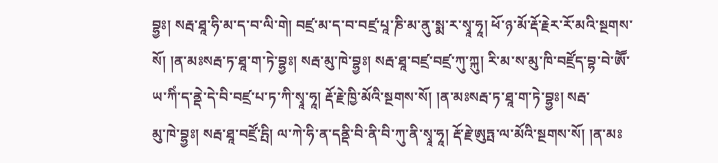བྷྱཿ། སརྦ་ཐཱ་ཧི་མ་ད་བ་ལི་གེ། བཛྲ་མ་ད་བ་བཛྲ་པཱ་ཎི་མ་ནུ་སྨ་ར་སྭཱ་ཧཱ། ཕོ་ཉ་མོ་རྡོ་རྗེར་རོ་མའི་སྔགས་སོ། །ན་མཿསརྦ་ཏ་ཐཱ་ག་ཏེ་བྷྱཿ། སརྦ་མུ་ཁེ་བྷྱཿ། སརྦ་ཐཱ་བཛྲ་བཛྲ་ཀུ་ཀྐུ། རི་མ་ས་མུ་ཁི་བཛྲོད་བྷ་བེ་ཨཽ་ཡ་ཀིཾ་ད་ནྡེ་དེ་བི་བཛྲ་པ་ཏ་ཀི་སྭཱ་ཧཱ། རྡོ་རྗེ་ཁྱི་མོའི་སྔགས་སོ། །ན་མཿསརྦ་ཏ་ཐཱ་ག་ཏེ་བྷྱཿ། སརྦ་
མུ་ཁེ་བྷྱཿ། སརྦ་ཐཱ་བཛྲོ་དྤི། ལ་ཀེ་ཧི་ན་དནྡི་བི་ནི་བི་ཀུ་ནི་སྭཱ་ཧཱ། རྡོ་རྗེ་ཨུཏྤ་ལ་མོའི་སྔགས་སོ། །ན་མཿ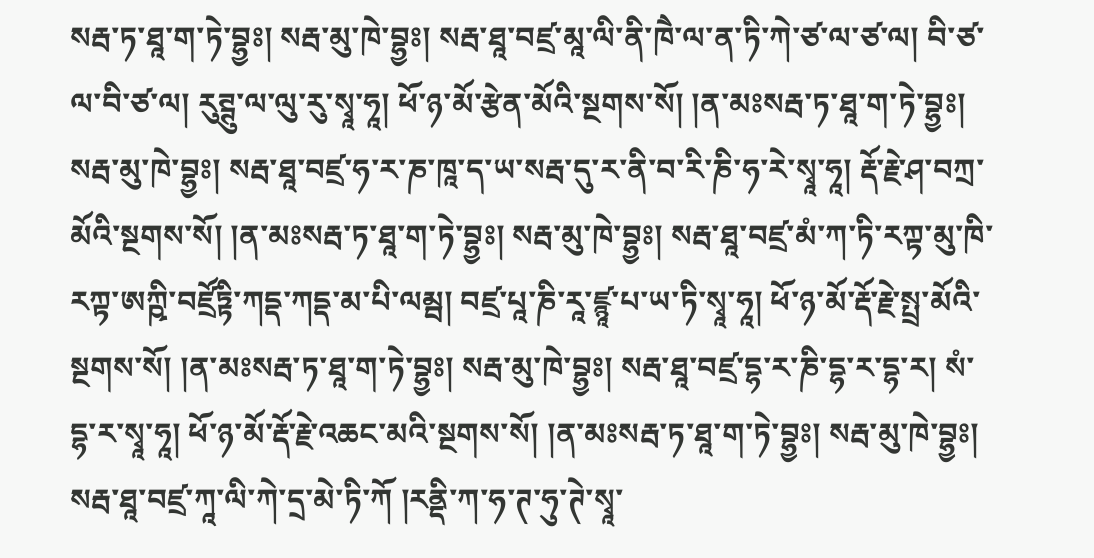སརྦ་ཏ་ཐཱ་ག་ཏེ་བྷྱཿ། སརྦ་མུ་ཁེ་བྷྱཿ། སརྦ་ཐཱ་བཛྲ་མཱ་ལི་ནི་ཁཻ་ལ་ན་ཏི་ཀེ་ཙ་ལ་ཙ་ལ། བི་ཙ་ལ་བི་ཙ་ལ། རུཊྚུ་ལ་ལུ་རུ་སྭཱ་ཧཱ། ཕོ་ཉ་མོ་རྩེན་མོའི་སྔགས་སོ། །ན་མཿསརྦ་ཏ་ཐཱ་ག་ཏེ་བྷྱཿ། སརྦ་མུ་ཁེ་བྷྱཿ། སརྦ་ཐཱ་བཛྲ་ཧ་ར་ཎ་ཁཱ་ད་ཡ་སརྦ་དུ་ར་ནི་བ་རི་ཎི་ཧ་རེ་སྭཱ་ཧཱ། རྡོ་རྗེ་ཤ་བཀྲ་མོའི་སྔགས་སོ། །ན་མཿསརྦ་ཏ་ཐཱ་ག་ཏེ་བྷྱཿ། སརྦ་མུ་ཁེ་བྷྱཿ། སརྦ་ཐཱ་བཛྲ་མཾ་ཀ་ཏི་རཀྟ་མུ་ཁི་རཀྟ་ཨཀྵི་བཛྲོཏྟི་ཀདྡ་ཀདྡ་མ་པི་ལམྦ། བཛྲ་པཱ་ཎི་རཱ་ཛྙཱ་པ་ཡ་ཏི་སྭཱ་ཧཱ། ཕོ་ཉ་མོ་རྡོ་རྗེ་སྤྲ་མོའི་སྔགས་སོ། །ན་མཿསརྦ་ཏ་ཐཱ་ག་ཏེ་བྷྱཿ། སརྦ་མུ་ཁེ་བྷྱཿ། སརྦ་ཐཱ་བཛྲ་དྷ་ར་ཎི་དྷ་ར་དྷ་ར། སཾ་དྷ་ར་སྭཱ་ཧཱ། ཕོ་ཉ་མོ་རྡོ་རྗེ་འཆང་མའི་སྔགས་སོ། །ན་མཿསརྦ་ཏ་ཐཱ་ག་ཏེ་བྷྱཿ། སརྦ་མུ་ཁེ་བྷྱཿ། སརྦ་ཐཱ་བཛྲ་ཀཱ་ལི་ཀེ་དྲ་མེ་ཏི་ཀོ །རནྡི་ཀ་ཧ་ཊ་ཧུ་ཊེ་སྭཱ་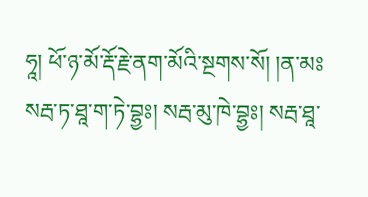ཧཱ། ཕོ་ཉ་མོ་རྡོ་རྗེ་ནག་མོའི་སྔགས་སོ། །ན་མཿསརྦ་ཏ་ཐཱ་ག་ཏེ་བྷྱཿ། སརྦ་མུ་ཁེ་བྷྱཿ། སརྦ་ཐཱ་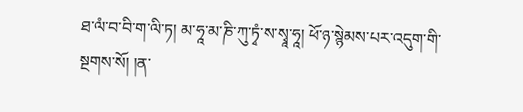ཐ་ལཾ་བ་བི་ག་ལི་ཏ། མ་ཧཱ་མ་ཎི་ཀུ་ཏྭཾ་ས་སྭཱ་ཧཱ། ཕོ་ཉ་སྙེམས་པར་འདུག་གི་སྔགས་སོ། །ན་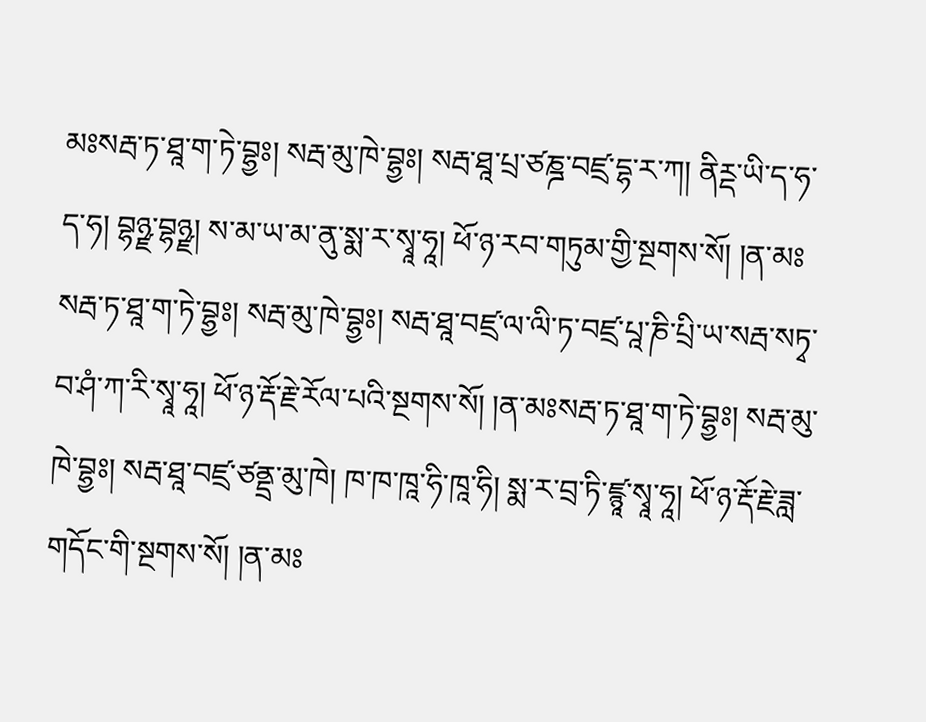མཿསརྦ་ཏ་ཐཱ་ག་ཏེ་བྷྱཿ། སརྦ་མུ་ཁེ་བྷྱཿ། སརྦ་ཐཱ་པྲ་ཙཎྜ་བཛྲ་དྷ་ར་ཀ། ནིཪྡ་ཡི་ད་ཧ་ད་ཧ། བྷཉྫ་བྷཉྫ། ས་མ་ཡ་མ་ནུ་སྨ་ར་སྭཱ་ཧཱ། ཕོ་ཉ་རབ་གཏུམ་གྱི་སྔགས་སོ། །ན་མཿསརྦ་ཏ་ཐཱ་ག་ཏེ་བྷྱཿ། སརྦ་མུ་ཁེ་བྷྱཿ། སརྦ་ཐཱ་བཛྲ་ལ་ལི་ཏ་བཛྲ་པཱ་ཎི་པྲི་ཡ་སརྦ་སཏྭ་བ་ཤཾ་ཀ་རི་སྭཱ་ཧཱ། ཕོ་ཉ་རྡོ་རྗེ་རོལ་པའི་སྔགས་སོ། །ན་མཿསརྦ་ཏ་ཐཱ་ག་ཏེ་བྷྱཿ། སརྦ་མུ་ཁེ་བྷྱཿ། སརྦ་ཐཱ་བཛྲ་ཙནྡྲ་མུ་ཁེ། ཁ་ཁ་ཁཱ་ཧི་ཁཱ་ཧི། སྨ་ར་བྲ་ཏི་ཛྙཱ་སྭཱ་ཧཱ། ཕོ་ཉ་རྡོ་རྗེ་ཟླ་གདོང་གི་སྔགས་སོ། །ན་མཿ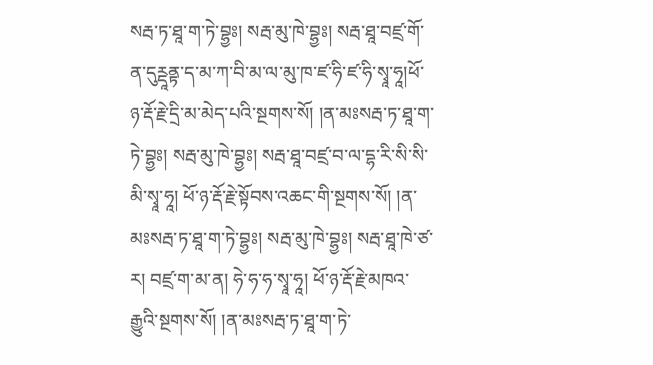སརྦ་ཏ་ཐཱ་ག་ཏེ་བྷྱཿ། སརྦ་མུ་ཁེ་བྷྱཿ། སརྦ་ཐཱ་བཛྲ་གོ་ན་དུཪྡཱནྟ་ད་མ་ཀ་བི་མ་ལ་མུ་ཁ་ཛ་ཧི་ཛ་ཧི་སྭཱ་ཧཱ།ཕོ་ཉ་རྡོ་རྗེ་དྲི་མ་མེད་པའི་སྔགས་སོ། །ན་མཿསརྦ་ཏ་ཐཱ་ག་ཏེ་བྷྱཿ། སརྦ་མུ་ཁེ་བྷྱཿ། སརྦ་ཐཱ་བཛྲ་བ་ལ་དྷ་རི་སི་སི་མི་སྭཱ་ཧཱ། ཕོ་ཉ་རྡོ་རྗེ་སྟོབས་འཆང་གི་སྔགས་སོ། །ན་མཿསརྦ་ཏ་ཐཱ་ག་ཏེ་བྷྱཿ། སརྦ་མུ་ཁེ་བྷྱཿ། སརྦ་ཐཱ་ཁེ་ཙ་ར། བཛྲ་ག་མ་ན། ཧེ་ཧ་ཧ་སྭཱ་ཧཱ། ཕོ་ཉ་རྡོ་རྗེ་མཁའ་རྒྱུའི་སྔགས་སོ། །ན་མཿསརྦ་ཏ་ཐཱ་ག་ཏེ་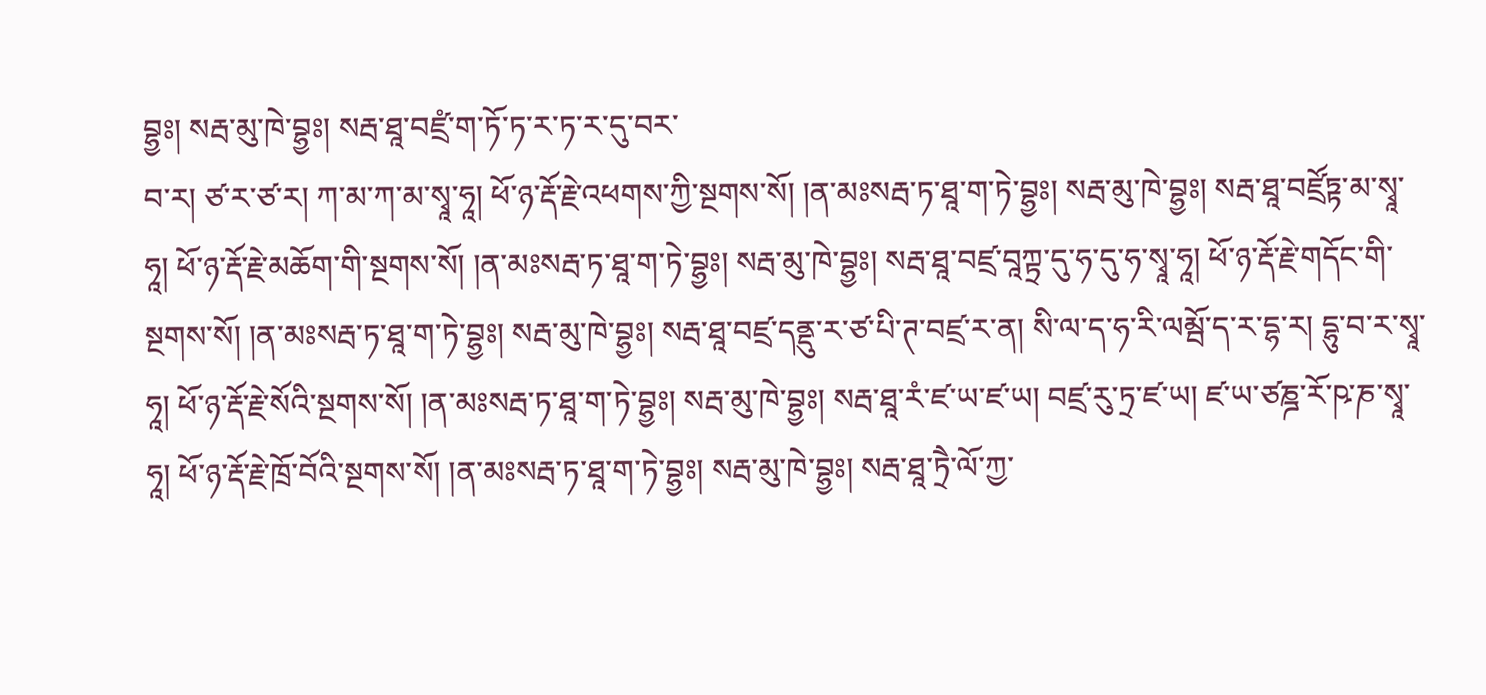བྷྱཿ། སརྦ་མུ་ཁེ་བྷྱཿ། སརྦ་ཐཱ་བཛྲཾ་ག་ཏོ་ཏ་ར་ཏ་ར་དུ་བར་
བ་ར། ཙ་ར་ཙ་ར། ཀ་མ་ཀ་མ་སྭཱ་ཧཱ། ཕོ་ཉ་རྡོ་རྗེ་འཕགས་ཀྱི་སྔགས་སོ། །ན་མཿསརྦ་ཏ་ཐཱ་ག་ཏེ་བྷྱཿ། སརྦ་མུ་ཁེ་བྷྱཿ། སརྦ་ཐཱ་བཛྲོཏྟ་མ་སྭཱ་ཧཱ། ཕོ་ཉ་རྡོ་རྗེ་མཆོག་གི་སྔགས་སོ། །ན་མཿསརྦ་ཏ་ཐཱ་ག་ཏེ་བྷྱཿ། སརྦ་མུ་ཁེ་བྷྱཿ། སརྦ་ཐཱ་བཛྲ་བཱཀྟྲ་དུ་ཧ་དུ་ཧ་སྭཱ་ཧཱ། ཕོ་ཉ་རྡོ་རྗེ་གདོང་གི་སྔགས་སོ། །ན་མཿསརྦ་ཏ་ཐཱ་ག་ཏེ་བྷྱཿ། སརྦ་མུ་ཁེ་བྷྱཿ། སརྦ་ཐཱ་བཛྲ་དནྡུ་ར་ཙ་པི་ཊ་བཛྲ་ར་ན། སི་ལ་ད་ཧ་རི་ལམྦོ་ད་ར་དྷ་ར། དྷུ་བ་ར་སྭཱ་ཧཱ། ཕོ་ཉ་རྡོ་རྗེ་སོའི་སྔགས་སོ། །ན་མཿསརྦ་ཏ་ཐཱ་ག་ཏེ་བྷྱཿ། སརྦ་མུ་ཁེ་བྷྱཿ། སརྦ་ཐཱ་རཾ་ཛ་ཡ་ཛ་ཡ། བཛྲ་རུ་ཏྲ་ཛ་ཡ། ཛ་ཡ་ཙཎྜ་རོ་ཥ་ཎ་སྭཱ་ཧཱ། ཕོ་ཉ་རྡོ་རྗེ་ཁྲོ་བོའི་སྔགས་སོ། །ན་མཿསརྦ་ཏ་ཐཱ་ག་ཏེ་བྷྱཿ། སརྦ་མུ་ཁེ་བྷྱཿ། སརྦ་ཐཱ་ཏྲཻ་ལོ་ཀྱ་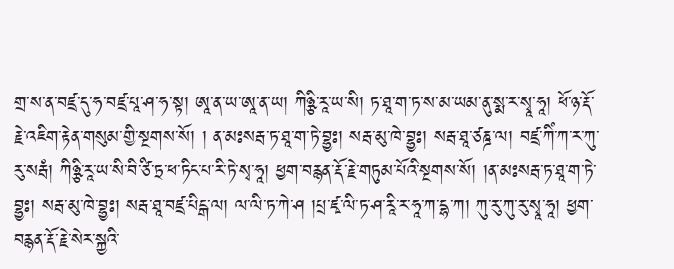གྲ་ས་ན་བཛྲ་དུ་ཧ་བཛྲ་པཱ་ཤ་ཧ་སྟ། ཨཱ་ན་ཡ་ཨཱ་ན་ཡ། ཀིཉྩི་རཱ་ཡ་སི། ཏ་ཐཱ་ག་ཏ་ས་མ་ཡམ་ནུ་སྨ་ར་སྭཱ་ཧཱ། ཕོ་ཉ་རྡོ་རྗེ་འཇིག་རྟེན་གསུམ་གྱི་སྔགས་སོ། ། ན་མཿསརྦ་ཏ་ཐཱ་ག་ཏེ་བྷྱཿ། སརྦ་མུ་ཁེ་བྷྱཿ། སརྦ་ཐཱ་ཙཎྜ་ལ། བཛྲ་ཀིཾ་ཀ་ར་ཀུ་རུ་སརྦཾ། ཀིཉྩི་རཱ་ཡ་སི་བི་ཙི་ཏྲ་ཕ་ཏིང་པ་རི་ཏེ་སྭ་ཧཱ། ཕྱག་བརྙན་རྡོ་རྗེ་གཏུམ་པོའི་སྔགས་སོ། །ན་མཿསརྦ་ཏ་ཐཱ་ག་ཏེ་བྷྱཿ། སརྦ་མུ་ཁེ་བྷྱཿ། སརྦ་ཐཱ་བཛྲ་པིངྒ་ལ། ལ་ལི་ཏ་ཀེ་ཤ །པྲ་ཛྭ་ལི་ཏ་ཤ་རཱི་ར་ཧཱ་ཀ་དྷ་ཀ། ཀུ་རུ་ཀུ་རུ་སྭཱ་ཧཱ། ཕྱག་བརྙན་རྡོ་རྗེ་སེར་སྐྱའི་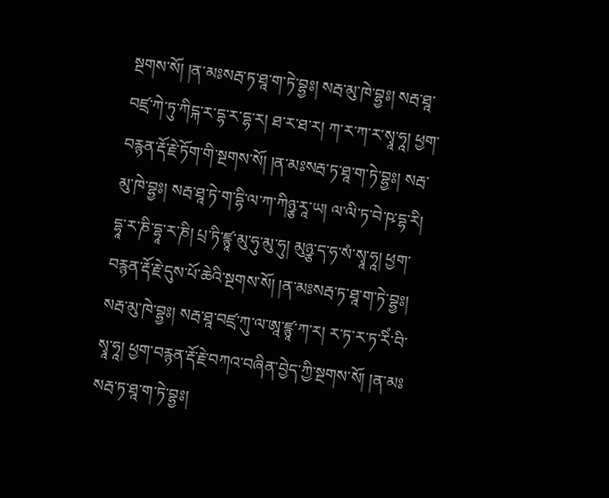སྔགས་སོ། །ན་མཿསརྦ་ཏ་ཐཱ་ག་ཏེ་བྷྱཿ། སརྦ་མུ་ཁེ་བྷྱཿ། སརྦ་ཐཱ་བཛྲ་ཀེ་ཏུ་ཀིངྐ་ར་དྷ་ར་དྷ་ར། ཐ་ར་ཐ་ར། ཀ་ར་ཀ་ར་སྭཱ་ཧཱ། ཕྱག་བརྙན་རྡོ་རྗེ་ཏོག་གི་སྔགས་སོ། །ན་མཿསརྦ་ཏ་ཐཱ་ག་ཏེ་བྷྱཿ། སརྦ་མུ་ཁེ་བྷྱཿ། སརྦ་ཐཱ་ཏེ་ག་དྷི་ལ་ཀ་ཀིཉྩ་རཱ་ཡ། ལ་ལི་ཏ་བེ་ཥ་དྷ་རི། དྷཱ་ར་ཎི་དྷཱ་ར་ཎི། པྲ་ཏི་ཛྙཱ་མུ་ཧུ་མུ་ཧུ། མུཉྩ་ད་ཧ་སཾ་སྭཱ་ཧཱ། ཕྱག་བརྙན་རྡོ་རྗེ་དུས་པོ་ཆེའི་སྔགས་སོ། །ན་མཿསརྦ་ཏ་ཐཱ་ག་ཏེ་བྷྱཿ། སརྦ་མུ་ཁེ་བྷྱཿ། སརྦ་ཐཱ་བཛྲ་ཀུ་ལ་ཨཱ་ཛྙཱ་ཀ་ར། ར་ཏ་ར་ཏ་རིཾ་བི་སྭཱ་ཧཱ། ཕྱག་བརྙན་རྡོ་རྗེ་བཀའ་བཞིན་བྱེད་ཀྱི་སྔགས་སོ། །ན་མཿསརྦ་ཏ་ཐཱ་ག་ཏེ་བྷྱཿ།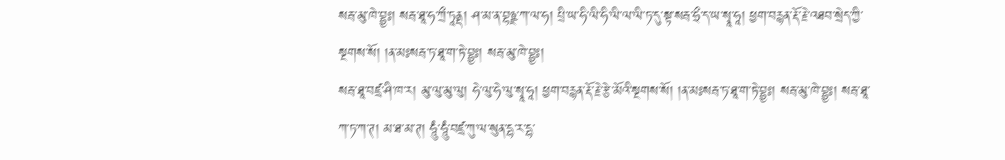སརྦ་མུ་ཁེ་བྷྱཿ། སརྦ་ཐཱ་ཧ་ཀྲྀ་ཏཱནྡ། ཤ་མ་ན་བྷཉྫ་ཀ་ལ་ཧ། པྲི་ཡ་ཧི་ལི་ཧི་ལི་ལ་ལི་ཏ་དུ་སྟ་སརྦ་ཧྲྀ་ད་ཡ་སྭཱ་ཧཱ། ཕྱག་བརྙན་རྡོ་རྗེ་འཐབ་སྲེད་ཀྱི་སྔགས་སོ། །ན་མཿསརྦ་ཏ་ཐཱ་ག་ཏེ་བྷྱཿ། སརྦ་མུ་ཁེ་བྷྱཿ།
སརྦ་ཐཱ་བཛྲ་ཤི་ཁ་ར། མུ་ལུ་མུ་ལུ། ཧེ་ལུ་ཧེ་ལུ་སྭཱ་ཧཱ། ཕྱག་བརྙན་རྡོ་རྗེ་རྩེ་མོའི་སྔགས་སོ། །ན་མཿསརྦ་ཏ་ཐཱ་ག་ཏེ་བྷྱཿ། སརྦ་མུ་ཁེ་བྷྱཿ། སརྦ་ཐཱ་ཀ་ཏ་ཀ་ཊ། མ་ཐ་མ་ཊ། ཧཱུཾ་ཧཱུཾ་བཛྲ་ཀུ་ལ་སུན་དྷ་ར་དྷ་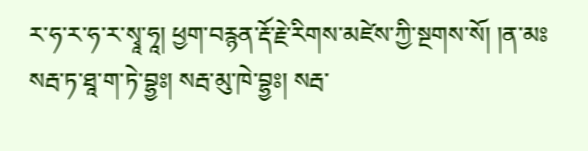ར་ཧ་ར་ཧ་ར་སྭཱ་ཧཱ། ཕྱག་བརྙན་རྡོ་རྗེ་རིགས་མཛེས་ཀྱི་སྔགས་སོ། །ན་མཿ སརྦ་ཏ་ཐཱ་ག་ཏེ་བྷྱཿ། སརྦ་མུ་ཁེ་བྷྱཿ། སརྦ་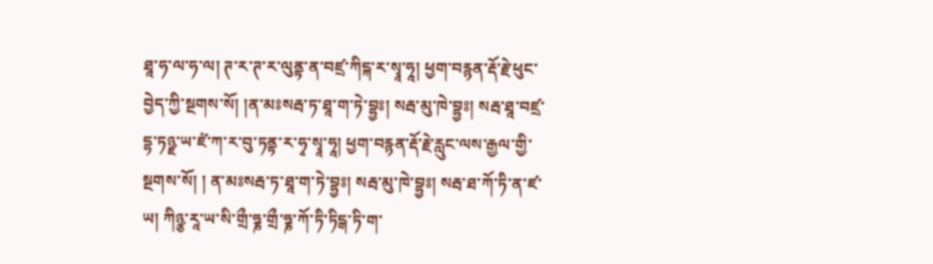ཐཱ་ཧ་ལ་ཧ་ལ། ཊ་ར་ཊ་ར་ལུནྟ་ན་བཛྲ་ཀིངྐ་ར་སྭཱ་ཧཱ། ཕྱག་བརྙན་རྡོ་རྗེ་ཕུང་བྱེད་ཀྱི་སྔགས་སོ། །ན་མཿསརྦ་ཏ་ཐཱ་ག་ཏེ་བྷྱཿ། སརྦ་མུ་ཁེ་བྷྱཿ། སརྦ་ཐཱ་བཛྲ་དྷ་ཏཉྫ་ཡ་ཛཾ་ཀ་ར་བུ་ཏནྟ་ར་ཧྭ་སྭཱ་ཧཱ། ཕྱག་བརྙན་རྡོ་རྗེ་རླུང་ལས་རྒྱལ་གྱི་སྔགས་སོ། ། ན་མཿསརྦ་ཏ་ཐཱ་ག་ཏེ་བྷྱཿ། སརྦ་མུ་ཁེ་བྷྱཿ། སརྦ་ཐ་ཀོ་ཏི་ན་ཛ་ཡ། ཀིཉྩ་རཱ་ཡ་སི་གྲྀ་ཧྞ་གྲྀ་ཧྞ་ཀོ་ཏི་ཏིངྒ་ཏི་ག་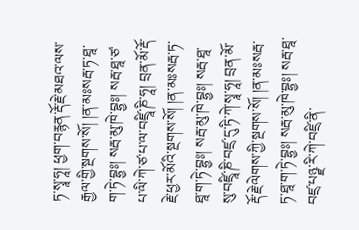ཏ་སྭཱ་ཧཱ། ཕྱག་བརྙན་རྡོ་རྗེ་མཐའ་ལས་རྒྱལ་གྱི་སྔགས་སོ། །ན་མཿསརྦ་ཏ་ཐཱ་ག་ཏེ་བྷྱཿ། སརྦ་མུ་ཁེ་བྷྱཿ། སརྦ་ཐཱ་ཙ་པ་ལི་ཀེ་ཙ་པ་ལ་བཛྲཱི་ཎི་ཧཱ། བྲན་མོ་རྡོ་རྗེ་ཕྱར་མོའི་སྔགས་སོ། །ན་མཿསརྦ་ཏ་ཐཱ་ག་ཏེ་བྷྱཿ། སརྦ་མུ་ཁེ་བྷྱཿ། སརྦ་ཐཱ་སུ་བཛྲཱི་ཎི་བཛྲ་དུ་ཏི་ཀེ་སྭཱ་ཧཱ། བྲན་མོ་རྡོ་རྗེ་ལེགས་ཀྱི་སྔགས་སོ། །ན་མཿསརྦ་ཏ་ཐཱ་ག་ཏེ་བྷྱཿ། སརྦ་མུ་ཁེ་བྷྱཿ། སརྦ་ཐཱ་བཛྲ་པཉྫ་རི་ཀེ་བཛྲི་ནི་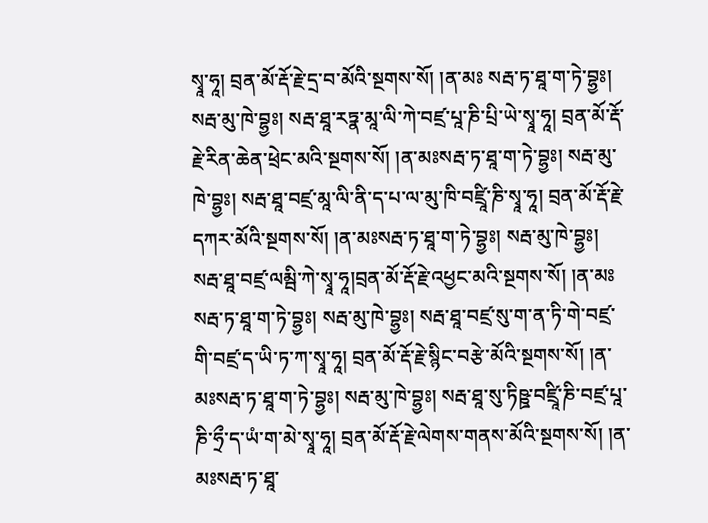སྭཱ་ཧཱ། བྲན་མོ་རྡོ་རྗེ་དྲ་བ་མོའི་སྔགས་སོ། །ན་མཿ སརྦ་ཏ་ཐཱ་ག་ཏེ་བྷྱཿ། སརྦ་མུ་ཁེ་བྷྱཿ། སརྦ་ཐཱ་རཏྣ་མཱ་ལི་ཀེ་བཛྲ་པཱ་ཎི་པྲི་ཡེ་སྭཱ་ཧཱ། བྲན་མོ་རྡོ་རྗེ་རིན་ཆེན་ཕྲེང་མའི་སྔགས་སོ། །ན་མཿསརྦ་ཏ་ཐཱ་ག་ཏེ་བྷྱཿ། སརྦ་མུ་ཁེ་བྷྱཿ། སརྦ་ཐཱ་བཛྲ་མཱ་ལི་ནི་ད་པ་ལ་མུ་ཁི་བཛྲཱི་ཎི་སྭཱ་ཧཱ། བྲན་མོ་རྡོ་རྗེ་དཀར་མོའི་སྔགས་སོ། །ན་མཿསརྦ་ཏ་ཐཱ་ག་ཏེ་བྷྱཿ། སརྦ་མུ་ཁེ་བྷྱཿ། སརྦ་ཐཱ་བཛྲ་ལམྦི་ཀེ་སྭཱ་ཧཱ།བྲན་མོ་རྡོ་རྗེ་འཕྱང་མའི་སྔགས་སོ། །ན་མཿསརྦ་ཏ་ཐཱ་ག་ཏེ་བྷྱཿ། སརྦ་མུ་ཁེ་བྷྱཿ། སརྦ་ཐཱ་བཛྲ་སུ་ག་ན་ཏི་གེ་བཛྲ་གི་བཛྲ་ད་ཡི་ཏ་ཀ་སྭཱ་ཧཱ། བྲན་མོ་རྡོ་རྗེ་སྙིང་བརྩེ་མོའི་སྔགས་སོ། །ན་མཿསརྦ་ཏ་ཐཱ་ག་ཏེ་བྷྱཿ། སརྦ་མུ་ཁེ་བྷྱཿ། སརྦ་ཐཱ་སུ་ཏིཥྛ་བཛྲཱི་ཎི་བཛྲ་པཱ་ཎི་ཧྲྀ་ད་ཡཾ་ག་མེ་སྭཱ་ཧཱ། བྲན་མོ་རྡོ་རྗེ་ལེགས་གནས་མོའི་སྔགས་སོ། །ན་མཿསརྦ་ཏ་ཐཱ་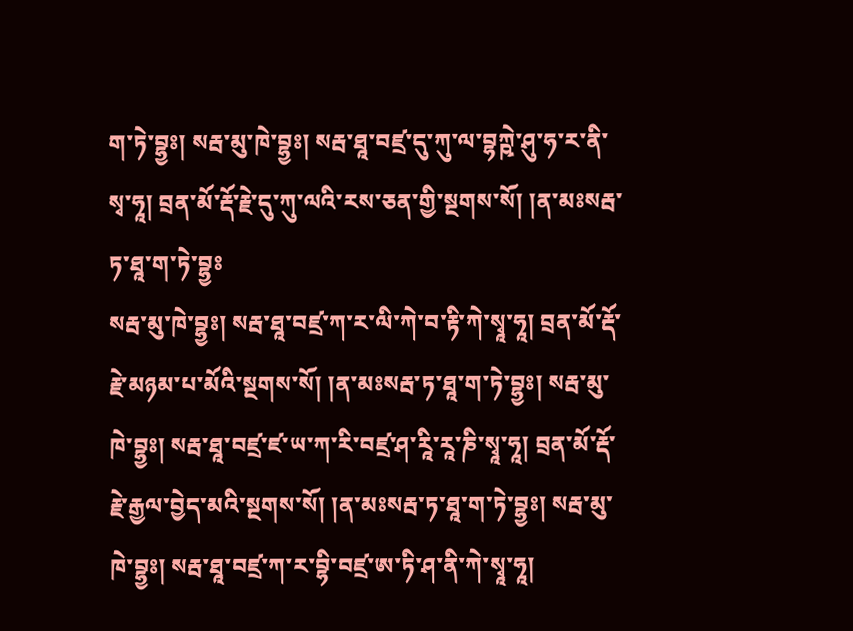ག་ཏེ་བྷྱཿ། སརྦ་མུ་ཁེ་བྷྱཿ། སརྦ་ཐཱ་བཛྲ་དུ་ཀུ་ལ་བྷཀྵེ་ཤུ་ཧ་ར་ནི་སྭ་ཧཱ། བྲན་མོ་རྡོ་རྗེ་དུ་ཀུ་ལའི་རས་ཅན་གྱི་སྔགས་སོ། །ན་མཿསརྦ་ཏ་ཐཱ་ག་ཏེ་བྷྱཿ
སརྦ་མུ་ཁེ་བྷྱཿ། སརྦ་ཐཱ་བཛྲ་ཀ་ར་ལི་ཀེ་བ་རྟི་ཀེ་སྭཱ་ཧཱ། བྲན་མོ་རྡོ་རྗེ་མཉམ་པ་མོའི་སྔགས་སོ། །ན་མཿསརྦ་ཏ་ཐཱ་ག་ཏེ་བྷྱཿ། སརྦ་མུ་ཁེ་བྷྱཿ། སརྦ་ཐཱ་བཛྲ་ཛ་ཡ་ཀ་རི་བཛྲ་ཤ་རཱི་རཱ་ཎི་སྭཱ་ཧཱ། བྲན་མོ་རྡོ་རྗེ་རྒྱལ་བྱེད་མའི་སྔགས་སོ། །ན་མཿསརྦ་ཏ་ཐཱ་ག་ཏེ་བྷྱཿ། སརྦ་མུ་ཁེ་བྷྱཿ། སརྦ་ཐཱ་བཛྲ་ཀ་ར་བྷི་བཛྲ་ཨ་ཏི་ཤ་ནི་ཀེ་སྭཱ་ཧཱ།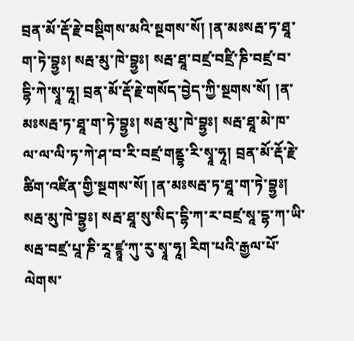བྲན་མོ་རྡོ་རྗེ་བསྡིགས་མའི་སྔགས་སོ། །ན་མཿསརྦ་ཏ་ཐཱ་ག་ཏེ་བྷྱཿ། སརྦ་མུ་ཁེ་བྷྱཿ། སརྦ་ཐཱ་བཛྲ་བཛྲི་ཎི་བཛྲ་བ་དྷི་ཀེ་སྭཱ་ཧཱ། བྲན་མོ་རྡོ་རྗེ་གསོད་བྱེད་ཀྱི་སྔགས་སོ། །ན་མཿསརྦ་ཏ་ཐཱ་ག་ཏེ་བྷྱཿ། སརྦ་མུ་ཁེ་བྷྱཿ། སརྦ་ཐཱ་མེ་ཁ་ལ་ལ་ལི་ཏ་ཀེ་ཤ་བ་རི་བཛྲ་གནྡྷ་རི་སྭཱ་ཧཱ། བྲན་མོ་རྡོ་རྗེ་ཚིག་འཛིན་གྱི་སྔགས་སོ། །ན་མཿསརྦ་ཏ་ཐཱ་ག་ཏེ་བྷྱཿ། སརྦ་མུ་ཁེ་བྷྱཿ། སརྦ་ཐཱ་སུ་སིད་དྷི་ཀ་ར་བཛྲ་སཱ་དྷ་ཀ་ཡི་སརྦ་བཛྲ་པཱ་ཎི་རཱ་ཛྙཱ་ཀུ་རུ་སྭཱ་ཧཱ། རིག་པའི་རྒྱལ་པོ་ལེགས་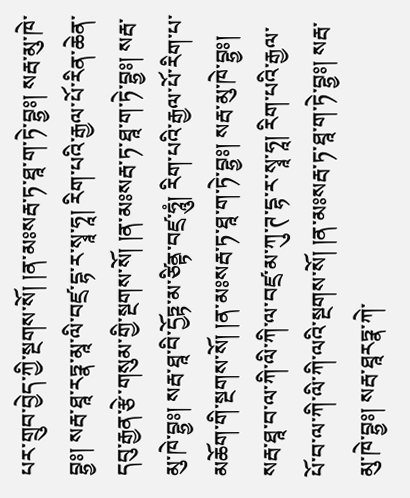པར་གྲུབ་བྱེད་ཀྱི་སྔགས་སོ། །ན་མཿསརྦ་ཏ་ཐཱ་ག་ཏེ་བྷྱཿ། སརྦ་མུ་ཁེ་བྷྱཿ། སརྦ་ཐཱ་རཏྣ་མཱ་ལི་བཛྲ་དྷ་ར་སྭཱ་ཧཱ། རིག་པའི་རྒྱལ་པོ་རིན་ཆེན་དབུ་རྒྱན་རྩེ་གསུམ་གྱི་སྔགས་སོ། །ན་མཿསརྦ་ཏ་ཐཱ་ག་ཏེ་བྷྱཿ། སརྦ་མུ་ཁེ་བྷྱཿ། སརྦ་ཐཱ་བི་དྱོཏྟ་མ་ཙིནྟ་བཛྲ་ཧཱུཾ། རིག་པའི་རྒྱལ་པོ་རིག་པ་མཆོག་གི་སྔགས་སོ། །ན་མཿསརྦ་ཏ་ཐཱ་ག་ཏེ་བྷྱཿ། སརྦ་མུ་ཁེ་བྷྱཿ། སརྦ་ཐཱ་བ་ལ་ཀི་ལི་ཀི་ལ་བཛྲ་མ་ཀུ་ཊ་དྷ་ར་སྭཱ་ཧཱ། རིག་པའི་རྒྱལ་པོ་བ་ལ་ཀི་ལི་ཀི་ལའི་སྔགས་སོ། །ན་མཿསརྦ་ཏ་ཐཱ་ག་ཏེ་བྷྱཿ། སརྦ་མུ་ཁེ་བྷྱཿ། སརྦ་ཐཱརཏྣ་ཀེ་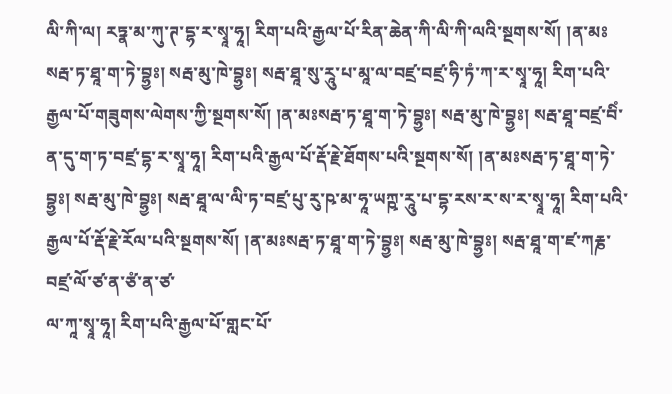ལི་ཀི་ལ། རཏྣ་མ་ཀུ་ཊ་དྷ་ར་སྭཱ་ཧཱ། རིག་པའི་རྒྱལ་པོ་རིན་ཆེན་ཀི་ལི་ཀི་ལའི་སྔགས་སོ། །ན་མཿསརྦ་ཏ་ཐཱ་ག་ཏེ་བྷྱཿ། སརྦ་མུ་ཁེ་བྷྱཿ། སརྦ་ཐཱ་སུ་རཱུ་པ་མཱ་ལ་བཛྲ་བཛྲ་ཧི་ཏཾ་ཀ་ར་སྭཱ་ཧཱ། རིག་པའི་རྒྱལ་པོ་གཟུགས་ལེགས་ཀྱི་སྔགས་སོ། །ན་མཿསརྦ་ཏ་ཐཱ་ག་ཏེ་བྷྱཿ། སརྦ་མུ་ཁེ་བྷྱཿ། སརྦ་ཐཱ་བཛྲ་བིཾ་ན་དུ་ག་ཏ་བཛྲ་དྷ་ར་སྭཱ་ཧཱ། རིག་པའི་རྒྱལ་པོ་རྡོ་རྗེ་ཐོགས་པའི་སྔགས་སོ། །ན་མཿསརྦ་ཏ་ཐཱ་ག་ཏེ་བྷྱཿ། སརྦ་མུ་ཁེ་བྷྱཿ། སརྦ་ཐཱ་ལ་ལི་ཏ་བཛྲ་པུ་རུ་ཥ་མ་ཧཱ་ཡཀྵ་རཱུ་པ་དྷ་རས་ར་ས་ར་སྭཱ་ཧཱ། རིག་པའི་རྒྱལ་པོ་རྡོ་རྗེ་རོལ་པའི་སྔགས་སོ། །ན་མཿསརྦ་ཏ་ཐཱ་ག་ཏེ་བྷྱཿ། སརྦ་མུ་ཁེ་བྷྱཿ། སརྦ་ཐཱ་ག་ཛ་ཀརྞ་བཛྲ་ལོ་ཙ་ན་ཙཾ་ན་ཙ་
ལ་ཀཱ་སྭཱ་ཧཱ། རིག་པའི་རྒྱལ་པོ་གླང་པོ་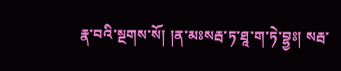རྣ་བའི་སྔགས་སོ། །ན་མཿསརྦ་ཏ་ཐཱ་ག་ཏེ་བྷྱཿ། སརྦ་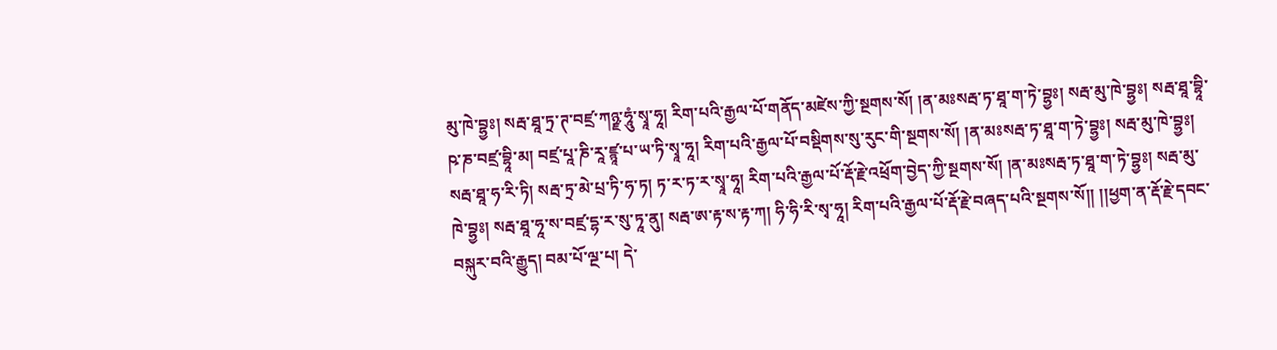མུ་ཁེ་བྷྱཿ། སརྦ་ཐཱ་ཏྲ་ཊ་བཛྲ་ཀཉྫ་ཧཱུཾ་སྭཱ་ཧཱ། རིག་པའི་རྒྱལ་པོ་གནོད་མཛེས་ཀྱི་སྔགས་སོ། །ན་མཿསརྦ་ཏ་ཐཱ་ག་ཏེ་བྷྱཿ། སརྦ་མུ་ཁེ་བྷྱཿ། སརྦ་ཐཱ་བྷཱི་ཥ་ཎ་བཛྲ་བྷཱི་མ། བཛྲ་པཱ་ཎི་རཱ་ཛྙཱ་པ་ཡ་ཏི་སྭཱ་ཧཱ། རིག་པའི་རྒྱལ་པོ་བསྡིགས་སུ་རུང་གི་སྔགས་སོ། །ན་མཿསརྦ་ཏ་ཐཱ་ག་ཏེ་བྷྱཿ། སརྦ་མུ་ཁེ་བྷྱཿ། སརྦ་ཐཱ་ཧ་རི་ཏི། སརྦ་ཏྲ་མེ་པྲ་ཏི་ཧ་ཏ། ཏ་ར་ཏ་ར་སྭཱ་ཧཱ། རིག་པའི་རྒྱལ་པོ་རྡོ་རྗེ་འཕྲོག་བྱེད་ཀྱི་སྔགས་སོ། །ན་མཿསརྦ་ཏ་ཐཱ་ག་ཏེ་བྷྱཿ། སརྦ་མུ་ཁེ་བྷྱཿ། སརྦ་ཐཱ་ཧཱ་ས་བཛྲ་དྷ་ར་སུ་ཏཱ་ནུ། སརྦ་ཨ་རྟ་ས་རྟ་ཀ། ཧི་ཧི་རི་སྭ་ཧཱ། རིག་པའི་རྒྱལ་པོ་རྡོ་རྗེ་བཞད་པའི་སྔགས་སོ།། །།ཕྱག་ན་རྡོ་རྗེ་དབང་བསྐུར་བའི་རྒྱུད། བམ་པོ་ལྔ་པ། དེ་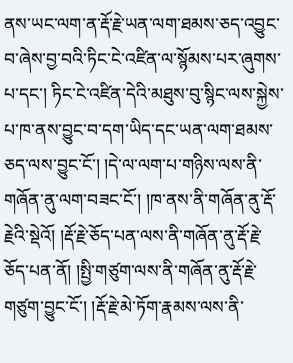ནས་ཡང་ལག་ན་རྡོ་རྗེ་ཡན་ལག་ཐམས་ཅད་འབྱུང་བ་ཞེས་བྱ་བའི་ཏིང་ངེ་འཛིན་ལ་སྙོམས་པར་ཞུགས་པ་དང་། ཏིང་ངེ་འཛིན་དེའི་མཐུས་བུ་སྙིང་ལས་སྐྱེས་པ་ཁ་ནས་བྱུང་བ་དག་ཡིད་དང་ཡན་ལག་ཐམས་ཅད་ལས་བྱུང་ངོ་། །དེ་ལ་ལག་པ་གཉིས་ལས་ནི་གཞོན་ནུ་ལག་བཟང་ངོ་། །ཁ་ནས་ནི་གཞོན་ནུ་རྡོ་རྗེའི་སྡེའོ། །རྡོ་རྗེ་ཅོད་པན་ལས་ནི་གཞོན་ནུ་རྡོ་རྗེ་ཅོད་པན་ནོ། །སྤྱི་གཙུག་ལས་ནི་གཞོན་ནུ་རྡོ་རྗེ་གཙུག་བྱུང་ངོ་། །རྡོ་རྗེ་མེ་ཏོག་རྣམས་ལས་ནི་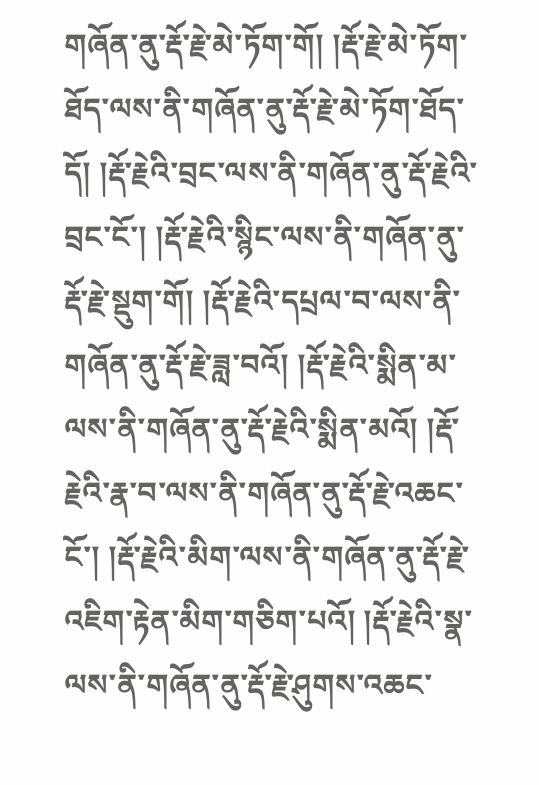གཞོན་ནུ་རྡོ་རྗེ་མེ་ཏོག་གོ། །རྡོ་རྗེ་མེ་ཏོག་ཐོད་ལས་ནི་གཞོན་ནུ་རྡོ་རྗེ་མེ་ཏོག་ཐོད་དོ། །རྡོ་རྗེའི་བྲང་ལས་ནི་གཞོན་ནུ་རྡོ་རྗེའི་བྲང་ངོ་། །རྡོ་རྗེའི་སྙིང་ལས་ནི་གཞོན་ནུ་རྡོ་རྗེ་སྡུག་གོ། །རྡོ་རྗེའི་དཔྲལ་བ་ལས་ནི་གཞོན་ནུ་རྡོ་རྗེ་ཟླ་བའོ། །རྡོ་རྗེའི་སྨིན་མ་ལས་ནི་གཞོན་ནུ་རྡོ་རྗེའི་སྨིན་མའོ། །རྡོ་རྗེའི་རྣ་བ་ལས་ནི་གཞོན་ནུ་རྡོ་རྗེ་འཆང་ངོ་། །རྡོ་རྗེའི་མིག་ལས་ནི་གཞོན་ནུ་རྡོ་རྗེ་འཇིག་རྟེན་མིག་གཅིག་པའོ། །རྡོ་རྗེའི་སྣ་ལས་ནི་གཞོན་ནུ་རྡོ་རྗེ་ཤུགས་འཆང་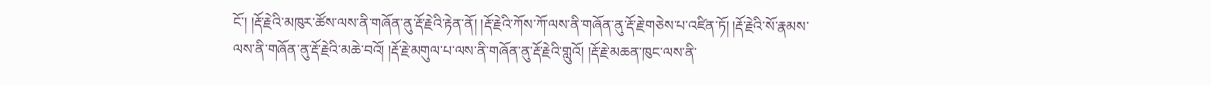ངོ་། །རྡོ་རྗེའི་མཁུར་ཚོས་ལས་ནི་གཞོན་ནུ་རྡོ་རྗེའི་རྟེན་ནོ། །རྡོ་རྗེའི་ཀོས་ཀོ་ལས་ནི་གཞོན་ནུ་རྡོ་རྗེ་གཅེས་པ་འཛིན་ཏོ། །རྡོ་རྗེའི་སོ་རྣམས་ལས་ནི་གཞོན་ནུ་རྡོ་རྗེའི་མཆེ་བའོ། །རྡོ་རྗེ་མགུལ་པ་ལས་ནི་གཞོན་ནུ་རྡོ་རྗེའི་གླུའོ། །རྡོ་རྗེ་མཆན་ཁུང་ལས་ནི་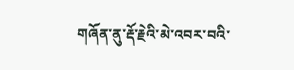གཞོན་ནུ་རྡོ་རྗེའི་མེ་འབར་བའི་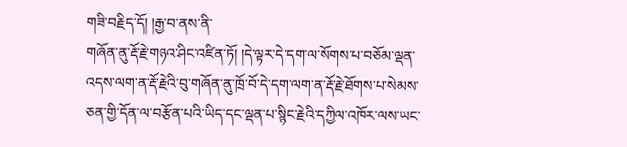གཟི་བརྗིད་དོ། །རྒྱ་བ་ནས་ནི་
གཞོན་ནུ་རྡོ་རྗེ་གཉའ་ཤིང་འཛིན་ཏོ། །དེ་ལྟར་དེ་དག་ལ་སོགས་པ་བཅོམ་ལྡན་འདས་ལག་ན་རྡོ་རྗེའི་བུ་གཞོན་ནུ་ཁྲོ་བོ་དེ་དག་ལག་ན་རྡོ་རྗེ་ཐོགས་པ་སེམས་ཅན་གྱི་དོན་ལ་བརྩོན་པའི་ཡིད་དང་ལྡན་པ་སྙིང་རྗེའི་དཀྱིལ་འཁོར་ལས་ཡང་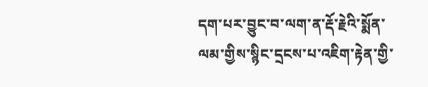དག་པར་བྱུང་བ་ལག་ན་རྡོ་རྗེའི་སྨོན་ལམ་གྱིས་སྙིང་དྲངས་པ་འཇིག་རྟེན་གྱི་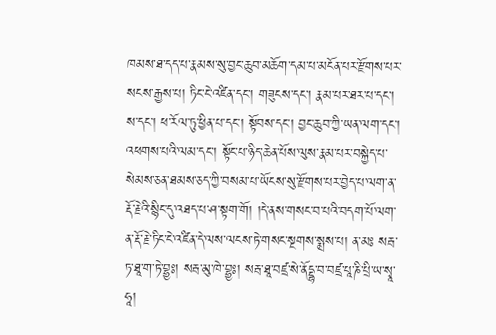ཁམས་ཐ་དད་པ་རྣམས་སུ་བྱང་ཆུབ་མཆོག་དམ་པ་མངོན་པར་རྫོགས་པར་སངས་རྒྱས་པ། ཏིང་ངེ་འཛིན་དང་། གཟུངས་དང་། རྣམ་པར་ཐར་པ་དང་། ས་དང་། ཕ་རོལ་ཏུ་ཕྱིན་པ་དང་། སྟོབས་དང་། བྱང་ཆུབ་ཀྱི་ཡན་ལག་དང་། འཕགས་པའི་ལམ་དང་། སྟོང་པ་ཉིད་ཆེན་པོས་ལུས་རྣམ་པར་བསྐྱེད་པ་སེམས་ཅན་ཐམས་ཅད་ཀྱི་བསམ་པ་ཡོངས་སུ་རྫོགས་པར་བྱེད་པ་ལག་ན་རྡོ་རྗེའི་སྙིང་དུ་འཐད་པ་ཤ་སྟག་གོ། །དེ་ནས་གསང་བ་པའི་བདག་པོ་ལག་ན་རྡོ་རྗེ་ཏིང་ངེ་འཛིན་དེ་ལས་ལངས་ཏེ་གསང་སྔགས་སྨྲས་པ། ན་མཿ སརྦ་ཏ་ཐཱ་ག་ཏེ་བྷྱཿ། སརྦ་མུ་ཁེ་བྷྱཿ། སརྦ་ཐཱ་བཛྲ་སེ་ནོདྡྷ་བ་བཛྲ་པཱ་ཎི་པྲི་ཡ་སྭཱ་ཧཱ།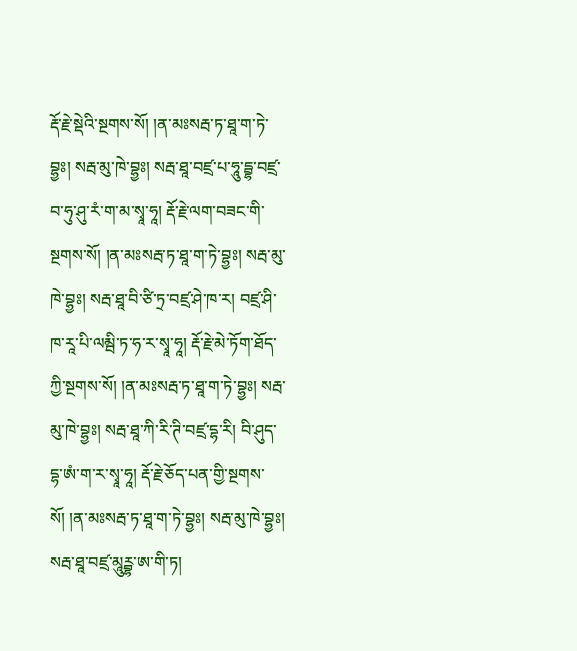རྡོ་རྗེ་སྡེའི་སྔགས་སོ། །ན་མཿསརྦ་ཏ་ཐཱ་ག་ཏེ་བྷྱཿ། སརྦ་མུ་ཁེ་བྷྱཿ། སརྦ་ཐཱ་བཛྲ་པ་ཧཱུ་དྦྷ་བཛྲ་བ་ཧུ་ཤུ་རཾ་ག་མ་སྭཱ་ཧཱ། རྡོ་རྗེ་ལག་བཟང་གི་སྔགས་སོ། །ན་མཿསརྦ་ཏ་ཐཱ་ག་ཏེ་བྷྱཿ། སརྦ་མུ་ཁེ་བྷྱཿ། སརྦ་ཐཱ་བི་ཙི་ཏྲ་བཛྲ་ཤེ་ཁ་ར། བཛྲ་ཤི་ཁ་རཱ་པི་ལམྦི་ཏ་ཧ་ར་སྭཱ་ཧཱ། རྡོ་རྗེ་མེ་ཏོག་ཐོད་ཀྱི་སྔགས་སོ། །ན་མཿསརྦ་ཏ་ཐཱ་ག་ཏེ་བྷྱཿ། སརྦ་མུ་ཁེ་བྷྱཿ། སརྦ་ཐཱ་ཀི་རི་ཊི་བཛྲ་དྷ་རི། བི་ཤུད་དྷ་ཨཾ་ག་ར་སྭཱ་ཧཱ། རྡོ་རྗེ་ཅོད་པན་གྱི་སྔགས་སོ། །ན་མཿསརྦ་ཏ་ཐཱ་ག་ཏེ་བྷྱཿ། སརྦ་མུ་ཁེ་བྷྱཿ། སརྦ་ཐཱ་བཛྲ་མཱུཪྦྷ་ཨ་གི་ཏ།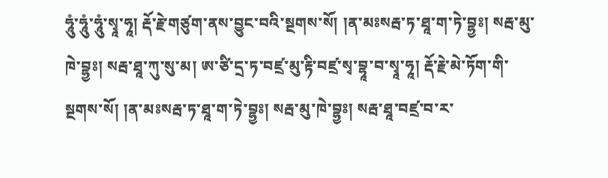ཧཱུཾ་ཧཱུཾ་ཧཱུཾ་སྭཱ་ཧཱ། རྡོ་རྗེ་གཙུག་ནས་བྱུང་བའི་སྔགས་སོ། །ན་མཿསརྦ་ཏ་ཐཱ་ག་ཏེ་བྷྱཿ། སརྦ་མུ་ཁེ་བྷྱཿ། སརྦ་ཐཱ་ཀུ་སུ་མ། ཨ་ཙི་དྲ་ཏ་བཛྲ་མུ་རྟི་བཛྲ་སྭ་བྷཱ་བ་སྭཱ་ཧཱ། རྡོ་རྗེ་མེ་ཏོག་གི་སྔགས་སོ། །ན་མཿསརྦ་ཏ་ཐཱ་ག་ཏེ་བྷྱཿ། སརྦ་མུ་ཁེ་བྷྱཿ། སརྦ་ཐཱ་བཛྲ་བ་ར་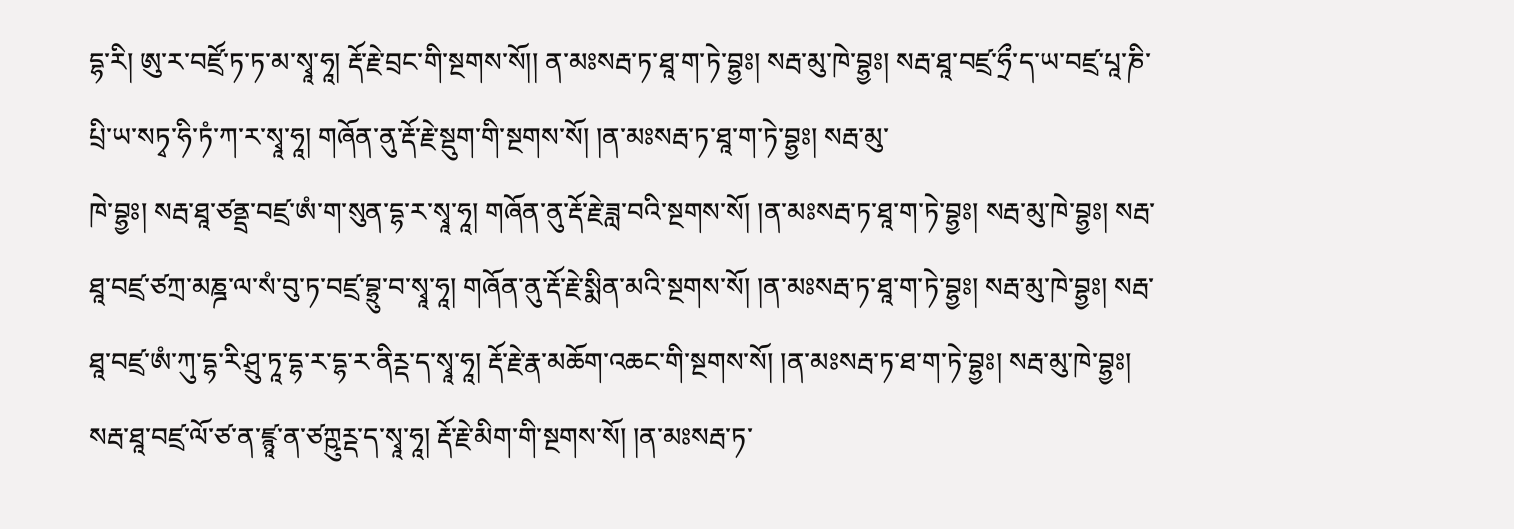དྷ་རི། ཨུ་ར་བཛྲོ་ཏ་ཏ་མ་སྭཱ་ཧཱ། རྡོ་རྗེ་བྲང་གི་སྔགས་སོ།། ན་མཿསརྦ་ཏ་ཐཱ་ག་ཏེ་བྷྱཿ། སརྦ་མུ་ཁེ་བྷྱཿ། སརྦ་ཐཱ་བཛྲ་ཧྲྀ་ད་ཡ་བཛྲ་པཱ་ཎི་པྲི་ཡ་སཏྭ་ཧི་ཏཾ་ཀ་ར་སྭཱ་ཧཱ། གཞོན་ནུ་རྡོ་རྗེ་སྡུག་གི་སྔགས་སོ། །ན་མཿསརྦ་ཏ་ཐཱ་ག་ཏེ་བྷྱཿ། སརྦ་མུ་
ཁེ་བྷྱཿ། སརྦ་ཐཱ་ཙནྡྲ་བཛྲ་ཨཾ་ག་སུན་དྷ་ར་སྭཱ་ཧཱ། གཞོན་ནུ་རྡོ་རྗེ་ཟླ་བའི་སྔགས་སོ། །ན་མཿསརྦ་ཏ་ཐཱ་ག་ཏེ་བྷྱཿ། སརྦ་མུ་ཁེ་བྷྱཿ། སརྦ་ཐཱ་བཛྲ་ཙཀྲ་མཎྜ་ལ་སཾ་བུ་ཏ་བཛྲ་བྷྲུ་བ་སྭཱ་ཧཱ། གཞོན་ནུ་རྡོ་རྗེ་སྨིན་མའི་སྔགས་སོ། །ན་མཿསརྦ་ཏ་ཐཱ་ག་ཏེ་བྷྱཿ། སརྦ་མུ་ཁེ་བྷྱཿ། སརྦ་ཐཱ་བཛྲ་ཨཾ་ཀུ་དྷ་རི་ཤྲུ་ཏཱ་དྷ་ར་དྷ་ར་ནིཪྡ་ད་སྭཱ་ཧཱ། རྡོ་རྗེ་རྣ་མཆོག་འཆང་གི་སྔགས་སོ། །ན་མཿསརྦ་ཏ་ཐ་ག་ཏེ་བྷྱཿ། སརྦ་མུ་ཁེ་བྷྱཿ། སརྦ་ཐཱ་བཛྲ་ལོ་ཙ་ན་ཛྙཱ་ན་ཙཀྵུཪྡ་ད་སྭཱ་ཧཱ། རྡོ་རྗེ་མིག་གི་སྔགས་སོ། །ན་མཿསརྦ་ཏ་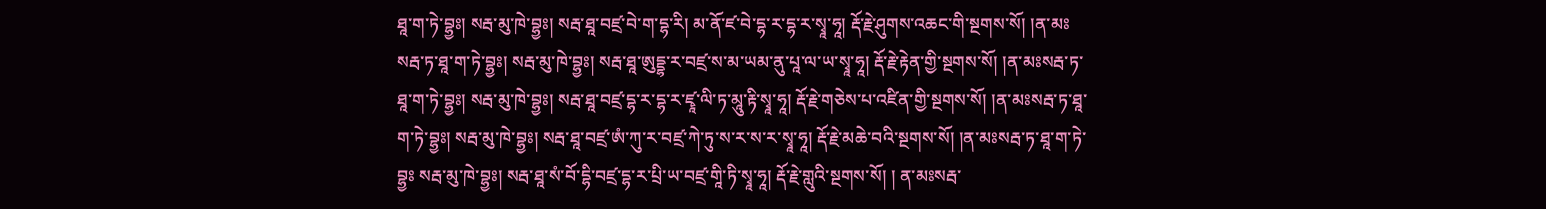ཐཱ་ག་ཏེ་བྷྱཿ། སརྦ་མུ་ཁེ་བྷྱཿ། སརྦ་ཐཱ་བཛྲ་བེ་ག་དྷ་རི། མ་ནོ་ཛ་བེ་དྷ་ར་དྷ་ར་སྭཱ་ཧཱ། རྡོ་རྗེ་ཤུགས་འཆང་གི་སྔགས་སོ། །ན་མཿསརྦ་ཏ་ཐཱ་ག་ཏེ་བྷྱཿ། སརྦ་མུ་ཁེ་བྷྱཿ། སརྦ་ཐཱ་ཨུདྡྷ་ར་བཛྲ་ས་མ་ཡམ་ནུ་པཱ་ལ་ཡ་སྭཱ་ཧཱ། རྡོ་རྗེ་རྟེན་གྱི་སྔགས་སོ། །ན་མཿསརྦ་ཏ་ཐཱ་ག་ཏེ་བྷྱཿ། སརྦ་མུ་ཁེ་བྷྱཿ། སརྦ་ཐཱ་བཛྲ་དྷ་ར་དྷ་ར་ཛྭཱ་ལི་ཏ་མཱུ་རྟི་སྭཱ་ཧཱ། རྡོ་རྗེ་གཅེས་པ་འཛིན་གྱི་སྔགས་སོ། །ན་མཿསརྦ་ཏ་ཐཱ་ག་ཏེ་བྷྱཿ། སརྦ་མུ་ཁེ་བྷྱཿ། སརྦ་ཐཱ་བཛྲ་ཨཾ་ཀུ་ར་བཛྲ་ཀེ་ཏུ་ས་ར་ས་ར་སྭཱ་ཧཱ། རྡོ་རྗེ་མཆེ་བའི་སྔགས་སོ། །ན་མཿསརྦ་ཏ་ཐཱ་ག་ཏེ་བྷྱཿ སརྦ་མུ་ཁེ་བྷྱཿ། སརྦ་ཐཱ་སཾ་བོ་དྷི་བཛྲ་དྷ་ར་པྲི་ཡ་བཛྲ་གཱི་ཏི་སྭཱ་ཧཱ། རྡོ་རྗེ་གླུའི་སྔགས་སོ། ། ན་མཿསརྦ་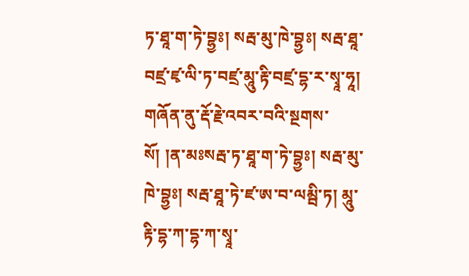ཏ་ཐཱ་ག་ཏེ་བྷྱཿ། སརྦ་མུ་ཁེ་བྷྱཿ། སརྦ་ཐཱ་བཛྲ་ཛྭ་ལི་ཏ་བཛྲ་མཱུ་རྟི་བཛྲ་དྷ་ར་སྭཱ་ཧཱ། གཞོན་ནུ་རྡོ་རྗེ་འབར་བའི་སྔགས་སོ། །ན་མཿསརྦ་ཏ་ཐཱ་ག་ཏེ་བྷྱཿ། སརྦ་མུ་ཁེ་བྷྱཿ། སརྦ་ཐཱ་ཏེ་ཛ་ཨ་བ་ལམྦི་ཏ། མཱུ་རྟི་དྷ་ཀ་དྷ་ཀ་སྭཱ་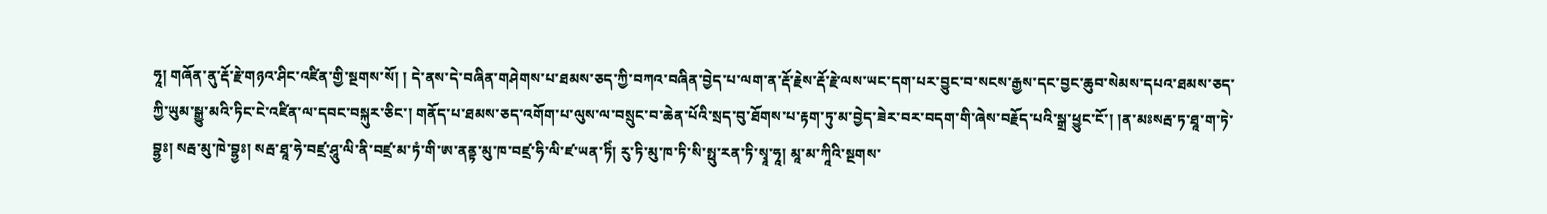ཧཱ། གཞོན་ནུ་རྡོ་རྗེ་གཉའ་ཤིང་འཛིན་གྱི་སྔགས་སོ། ། དེ་ནས་དེ་བཞིན་གཤེགས་པ་ཐམས་ཅད་ཀྱི་བཀའ་བཞིན་བྱེད་པ་ལག་ན་རྡོ་རྗེས་རྡོ་རྗེ་ལས་ཡང་དག་པར་བྱུང་བ་སངས་རྒྱས་དང་བྱང་ཆུབ་སེམས་དཔའ་ཐམས་ཅད་ཀྱི་ཡུམ་སྒྱུ་མའི་ཏིང་ངེ་འཛིན་ལ་དབང་བསྐུར་ཅིང་། གནོད་པ་ཐམས་ཅད་འགོག་པ་ལུས་ལ་བསྲུང་བ་ཆེན་པོའི་སྲད་བུ་ཐོགས་པ་རྟག་ཏུ་མ་བྱེད་ཟེར་བར་བདག་གི་ཞེས་བརྗོད་པའི་སྒྲ་ཕྱུང་ངོ་། །ན་མཿསརྦ་ཏ་ཐཱ་ག་ཏེ་བྷྱཿ། སརྦ་མུ་ཁེ་བྷྱཿ། སརྦ་ཐཱ་ཧེ་བཛྲ་ཤཱུ་ལི་ནི་བཛྲ་མ་ཏཾ་གི་ཨ་ནནྟ་མུ་ཁ་བཛྲ་ཧི་ལི་ཛ་ཡན་ཏིཾ། རུ་ཏི་མུ་ཁ་ཏི་སི་སྥུ་རན་ཏི་སྭཱ་ཧཱ། མཱ་མ་ཀཱིའི་སྔགས་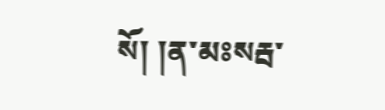སོ། །ན་མཿསརྦ་